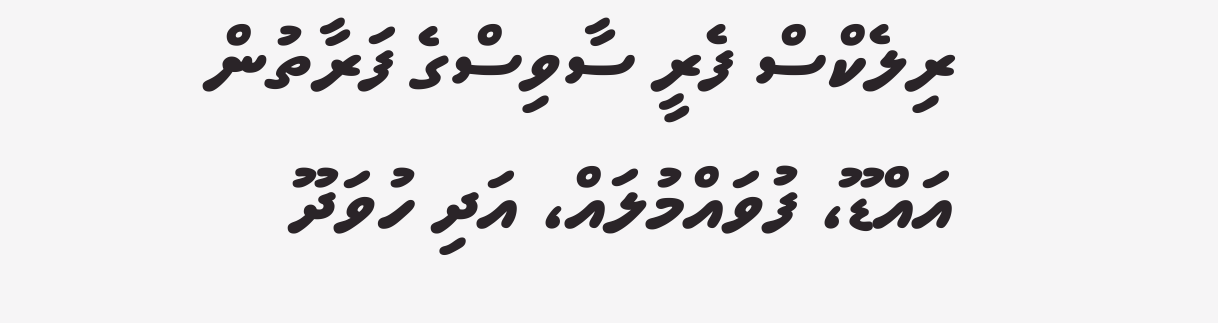ރިލެކްސް ފެރީ ސާވިސްގެ ފަރާތުން އައްޑޫ، ފުވައްމުލައް، އަދި ހުވަދޫ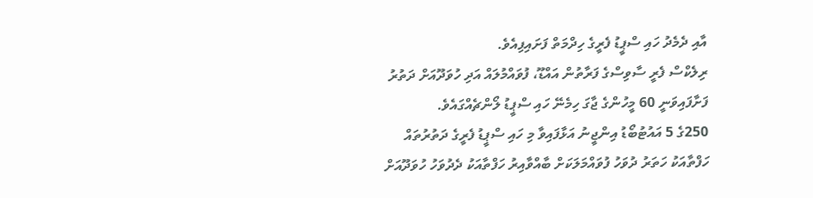އާއި ދެމެދު ހައި ސްޕީޑު ފެރީގެ ހިދްމަތް ފަށައިފިއެވެ.
ރިލެކްސް ފެރީ ސާވިސްގެ ފަރާތުން އައްޑޫ، ފުވައްމުލައް އަދި ހުވަދޫއަށް ދަތުރު ފަށާފައިވަނީ 60 މީހުންގެ ޖާގަ ހިމެނޭ ހައި ސްޕީޑު ލޯންޗެއްގައެވެ.
250ގެ 5 އައުޓުބޯޑު އިންޖީނު އަޅާފައިވާ މި ހައި ސްޕީޑު ފެރީގެ ދަތުރުތައް ހަފްތާއަކު ހަތަރު ދުވަހު ފުވައްމަލަކަށް ބާއްވާއިރު ހަފްތާއަކު ދެދުވަހު ހުވަދޫއަށް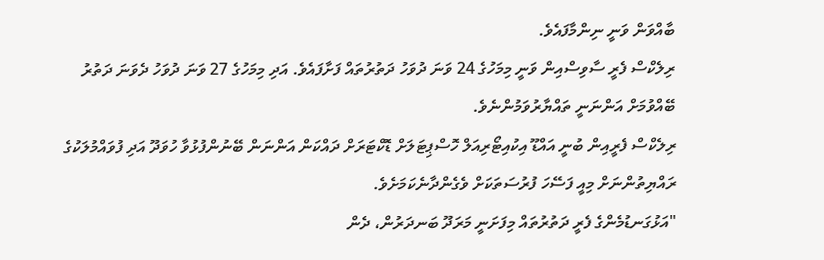ބާއްވަން ވަނީ ނިންމާފައެވެ.
ރިލެކްސް ފެރީ ސާވިސްއިން ވަނީ މިމަހުގެ 24 ވަނަ ދުވަހު ދަތުރުތައް ފަށާފައެވެ. އަދި މިމަހުގެ 27 ވަނަ ދުވަހު ދެވަނަ ދަތުރު ބޭއްވުމަށް އަންނަނީ ތައްޔާރުވަމުންނެވެ.
ރިލެކްސް ފެރީއިން ބުނީ އައްޑޫ އިކުއިޓޯރިއަލް ހޮސްޕިޓަލަށް ޑޮކްޓަރަށް ދައްކަން އަންނަން ބޭނުންފުޅުވާ ހުވަދޫ އަދި ފުވައްމުލަކުގެ ރައްޔިތުންނަށް މިއީ ފަސޭހަ ފުރުސަތަކަށް ވެގެންދާނެކަމަށެވެ.
"އަޅުގަނޑުމެންގެ ފެރީ ދަތުރުތައް މިފަށަނީ މަރަދޫ ބަނދަރުން، ދެން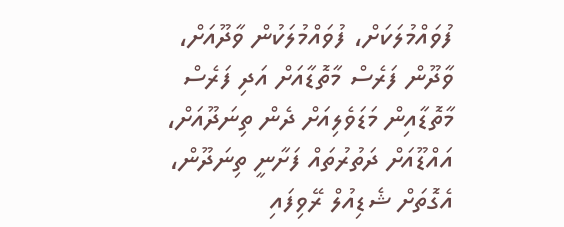ފުވައްމުލަކަށް، ފުވައްމުލަކުން ވާދޫއަށް، ވާދޫން ފަރެސް މާތޮޑާއަށް އަދި ފަރެސް މާތޮޑާއިން މަޑަވެލިއަށް ދެން ތިނަދޫއަށް، އައްޑޫއަށް ދަތުރުތައް ފަށާނީ ތިނަދޫން، އެގޮތަށް ޝެޑިއުލް ރޭވިފައި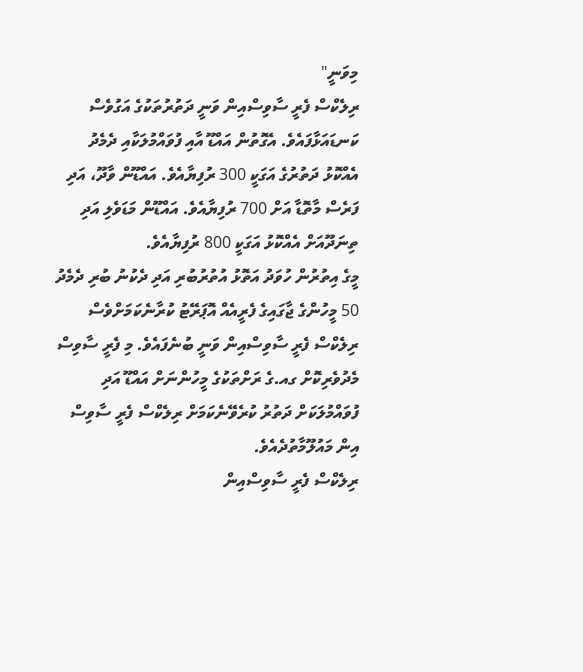މިވަނީ"
ރިލެކްސް ފެރީ ސާވިސްއިން ވަނީ ދަތުރުތަކުގެ އަގުވެސް ކަނޑައަޅާފައެވެ. އެގޮތުން އައްޑޫ އާއި ފުވައްމުލަކާއި ދެމެދު އެއްކޮޅު ދަތުރުގެ އަގަކީ 300 ރުފިޔާއެވެ. އައްޑޫން ވާދޫ، އަދި ފަރެސް މާތޮޑާ އަށް 700 ރުފިޔާއެވެ. އައްޑޫން މަޑަވެލި އަދި ތިނަދޫއަށް އެއްކޮޅު އަގަކީ 800 ރުފިޔާއެވެ.
މީގެ އިތުރުން ހުވަދު އަތޮޅު އުތުރުބުރި އަދި ދެކުނު ބުރި ދެމެދު 50 މީހުންގެ ޖާގައިގެ ފެރީއެއް އޮޕަރޭޓު ކުރާނެކަމަށްވެސް ރިލެކްސް ފެރީ ސާވިސްއިން ވަނީ ބުނެފައެވެ. މި ފެރީ ސާވިސް މެދުވެރިކޮށް ގއ.ގެ ރަށްތަކުގެ މީހުންނަށް އައްޑޫ އަދި ފުވައްމުލަކަށް ދަތުރު ކުރެވޭނެކަމަށް ރިލެކްސް ފެރީ ސާވިސް އިން މައުލޫމާތުދެއެވެ.
ރިލެކްސް ފެރީ ސާވިސްއިން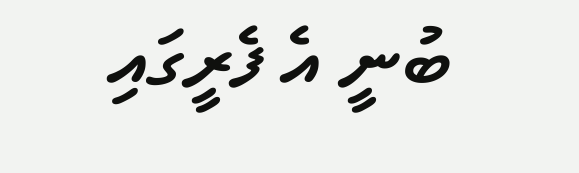ބުނީ އެ ފެރީގައި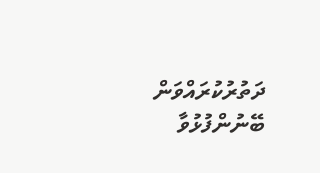ދަތުރުކުރައްވަން ބޭނުންފުޅުވާ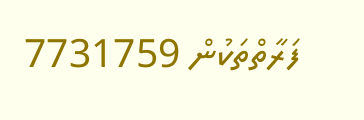ފަރާތްތަކުން 7731759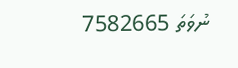ނުވަތަ 7582665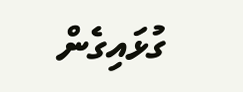ގުޅައިގެން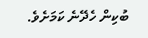ބުކިން ހެދޭނެ ކަމަށެވެ.